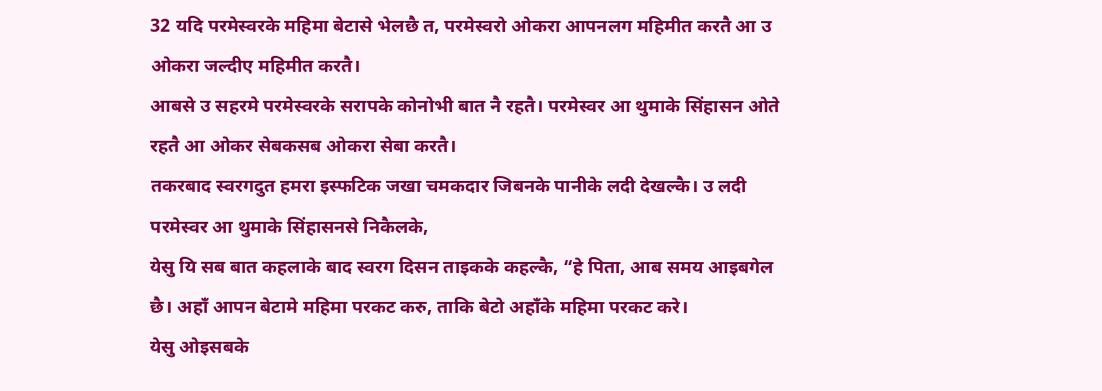32 यदि परमेस्वरके महिमा बेटासे भेलछै त, परमेस्वरो ओकरा आपनलग महिमीत करतै आ उ ओकरा जल्दीए महिमीत करतै।
आबसे उ सहरमे परमेस्वरके सरापके कोनोभी बात नै रहतै। परमेस्वर आ थुमाके सिंहासन ओते रहतै आ ओकर सेबकसब ओकरा सेबा करतै।
तकरबाद स्वरगदुत हमरा इस्फटिक जखा चमकदार जिबनके पानीके लदी देखल्कै। उ लदी परमेस्वर आ थुमाके सिंहासनसे निकैलके,
येसु यि सब बात कहलाके बाद स्वरग दिसन ताइकके कहल्कै, “हे पिता, आब समय आइबगेल छै। अहाँ आपन बेटामे महिमा परकट करु, ताकि बेटो अहाँके महिमा परकट करे।
येसु ओइसबके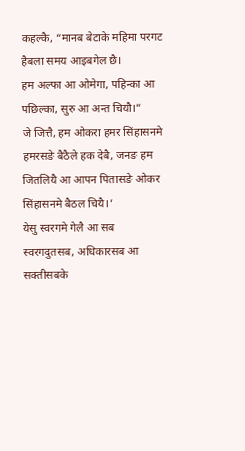कहल्कै, “मानब बेटाके महिमा परगट हैबला समय आइबगेल छै।
हम अल्फा आ ओमेगा, पहिन्का आ पछिल्का, सुरु आ अन्त चियौ।”
जे जित्तै, हम ओकरा हमर सिंहासनमे हमरसङे बैठैले हक देबै, जनङ हम जितलियै आ आपन पितासङे ओकर सिंहासनमे बैठल चियै।’
येसु स्वरगमे गेलै आ सब स्वरगदुतसब, अधिकारसब आ सक्तीसबके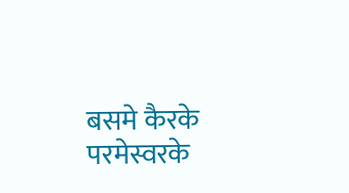बसमे कैरके परमेस्वरके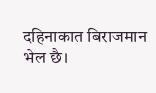दहिनाकात बिराजमान भेल छै।